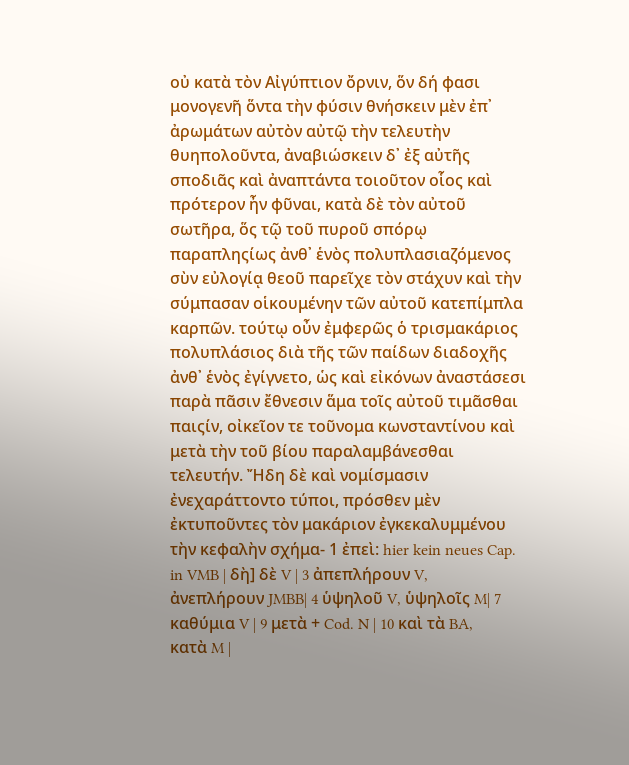οὐ κατὰ τὸν Αἰγύπτιον ὄρνιν, ὅν δή φασι μονογενῆ ὅντα τὴν φύσιν θνήσκειν μὲν ἐπ᾿ ἀρωμάτων αὐτὸν αὐτῷ τὴν τελευτὴν θυηπολοῦντα, ἀναβιώσκειν δ᾿ ἐξ αὐτῆς σποδιᾶς καὶ ἀναπτάντα τοιοῦτον οἷος καὶ πρότερον ἦν φῦναι, κατὰ δὲ τὸν αὐτοῦ σωτῆρα, ὅς τῷ τοῦ πυροῦ σπόρῳ παραπληςίως ἀνθ᾿ ἑνὸς πολυπλασιαζόμενος σὺν εὐλογίᾳ θεοῦ παρεῖχε τὸν στάχυν καὶ τὴν σύμπασαν οἱκουμένην τῶν αὐτοῦ κατεπίμπλα καρπῶν. τούτῳ οὖν ἐμφερῶς ὁ τρισμακάριος πολυπλάσιος διὰ τῆς τῶν παίδων διαδοχῆς ἀνθ᾿ ἑνὸς ἐγίγνετο, ὡς καὶ εἰκόνων ἀναστάσεσι παρὰ πᾶσιν ἔθνεσιν ἅμα τοῖς αὐτοῦ τιμᾶσθαι παιςίν, οἰκεῖον τε τοῦνομα κωνσταντίνου καὶ μετὰ τὴν τοῦ βίου παραλαμβάνεσθαι τελευτήν. Ἤδη δὲ καὶ νομίσμασιν ἐνεχαράττοντο τύποι, πρόσθεν μὲν ἐκτυποῦντες τὸν μακάριον ἐγκεκαλυμμένου τὴν κεφαλὴν σχήμα- 1 ἐπεὶ: hier kein neues Cap. in VMB | δὴ] δὲ V | 3 ἀπεπλήρουν V, ἀνεπλήρουν JMBB| 4 ὑψηλοῦ V, ὑψηλοῖς M| 7 καθύμια V | 9 μετὰ + Cod. N | 10 καὶ τὰ BA, κατὰ M |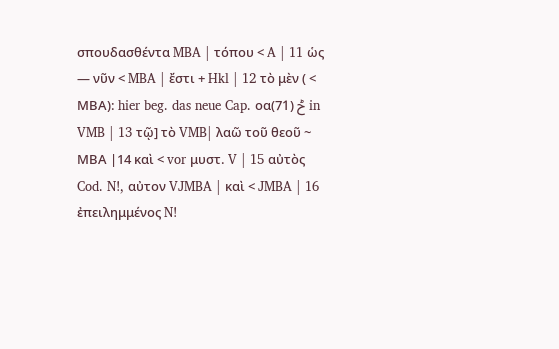σπουδασθέντα MBA | τόπου < A | 11 ὡς — νῦν < MBA | ἔστι + Hkl | 12 τὸ μὲν ( < ΜΒΑ): hier beg. das neue Cap. oαݲ (71) in VMB | 13 τῷ] τὸ VMB| λαῶ τοῦ θεοῦ ~ ΜΒΑ |14 καὶ < vor μυστ. V | 15 αὐτὸς Cod. N!, αὐτον VJMBA | καὶ < JMBA | 16 ἐπειλημμένος N!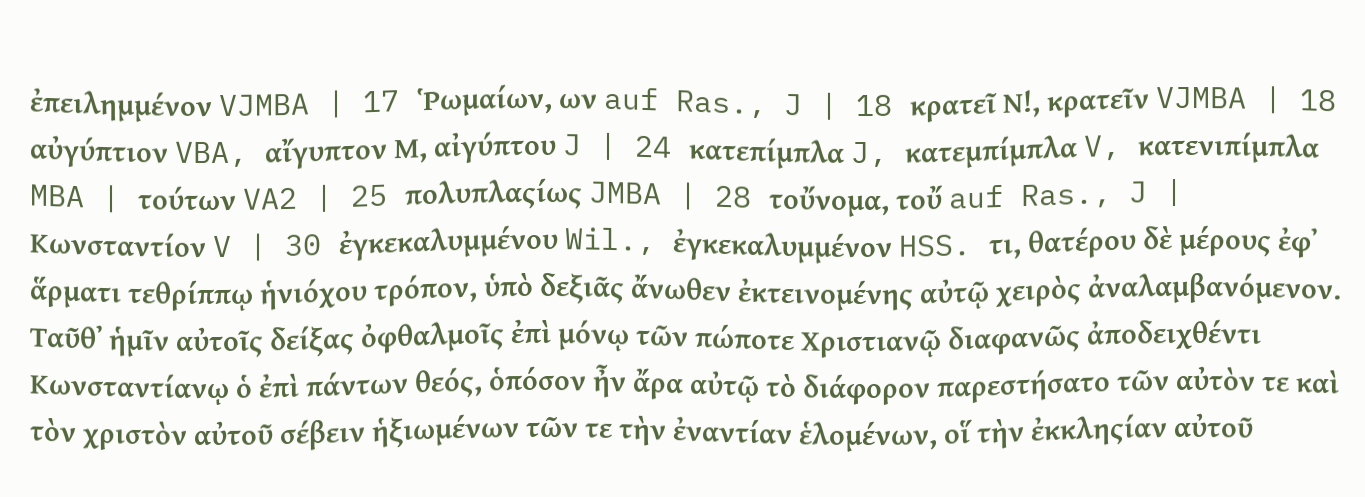ἐπειλημμένον VJMBA | 17 Ῥωμαίων, ων auf Ras., J | 18 κρατεῖ Ν!, κρατεῖν VJMBA | 18 αὐγύπτιον VBA, αἴγυπτον Μ, αἰγύπτου J | 24 κατεπίμπλα J, κατεμπίμπλα V, κατενιπίμπλα MBA | τούτων VA2 | 25 πολυπλαςίως JMBA | 28 τοὔνομα, τοὔ auf Ras., J | Κωνσταντίον V | 30 ἐγκεκαλυμμένου Wil., ἐγκεκαλυμμένον HSS. τι, θατέρου δὲ μέρους ἐφ᾿ ἅρματι τεθρίππῳ ἡνιόχου τρόπον, ὑπὸ δεξιᾶς ἄνωθεν ἐκτεινομένης αὐτῷ χειρὸς ἀναλαμβανόμενον. Ταῦθ᾿ ἡμῖν αὐτοῖς δείξας ὀφθαλμοῖς ἐπὶ μόνῳ τῶν πώποτε Χριστιανῷ διαφανῶς ἀποδειχθέντι Κωνσταντίανῳ ὁ ἐπὶ πάντων θεός, ὁπόσον ἦν ἄρα αὐτῷ τὸ διάφορον παρεστήσατο τῶν αὐτὸν τε καὶ τὸν χριστὸν αὐτοῦ σέβειν ἡξιωμένων τῶν τε τὴν ἐναντίαν ἑλομένων, οἵ τὴν ἐκκληςίαν αὐτοῦ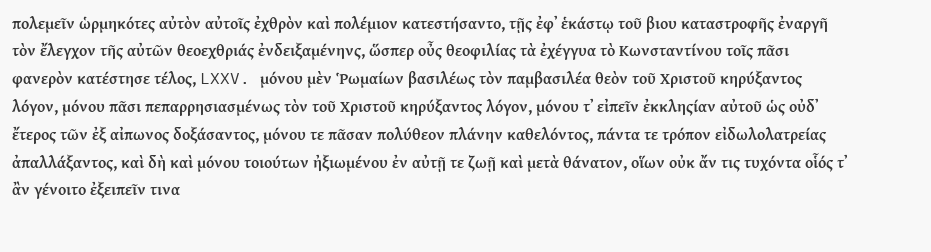πολεμεῖν ὡρμηκότες αὐτὸν αὐτοῖς ἐχθρὸν καὶ πολέμιον κατεστήσαντο, τῇς ἐφ᾿ ἑκάστῳ τοῦ βιου καταστροφῆς ἐναργῆ τὸν ἔλεγχον τῆς αὐτῶν θεοεχθριάς ἐνδειξαμένηνς, ὥσπερ οὖς θεοφιλίας τὰ ἐχέγγυα τὸ Κωνσταντίνου τοῖς πᾶσι φανερὸν κατέστησε τέλος, LXXV. μόνου μὲν Ῥωμαίων βασιλέως τὸν παμβασιλέα θεὸν τοῦ Χριστοῦ κηρύξαντος λόγον, μόνου πᾶσι πεπαρρησιασμένως τὸν τοῦ Χριστοῦ κηρύξαντος λόγον, μόνου τ᾿ εἰπεῖν ἐκκληςίαν αὐτοῦ ὡς οὐδ᾿ ἔτερος τῶν ἐξ αἰπωνος δοξάσαντος, μόνου τε πᾶσαν πολύθεον πλάνην καθελόντος, πάντα τε τρόπον εἰδωλολατρείας ἀπαλλάξαντος, καὶ δὴ καὶ μόνου τοιούτων ἠξιωμένου ἐν αὐτῇ τε ζωῇ καὶ μετὰ θάνατον, οἵων οὐκ ἄν τις τυχόντα οἷός τ᾿ ἂν γένοιτο ἐξειπεῖν τινα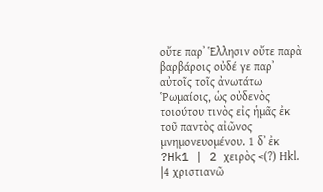οὔτε παρ᾿ Ἑλλησιν οὔτε παρὰ βαρβάροις οὐδέ γε παρ᾿ αὐτοῖς τοῖς ἀνωτάτω Ῥωμαίοις, ὡς οὐδενὸς τοιούτου τινὸς εἰς ἡμᾶς ἐκ τοῦ παντὸς αἰῶνος μνημονευομένου. 1 δ᾿ ἐκ ?Hk1 | 2 χειρὸς <(?) Ηkl. |4 χριστιανῶ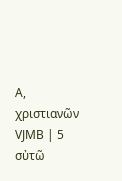A, χριστιανῶν VJMB | 5 σὐτῶ